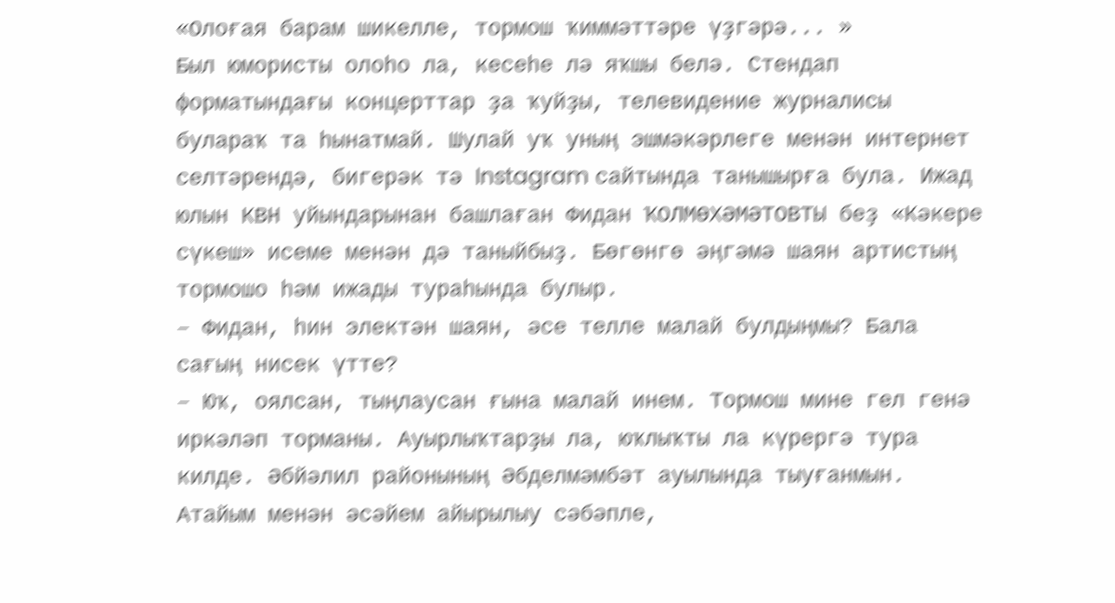«Олоғая барам шикелле, тормош ҡиммәттәре үҙгәрә... »
Был юмористы олоһо ла, кесеһе лә яҡшы белә. Стендап форматындағы концерттар ҙа ҡуйҙы, телевидение журналисы булараҡ та һынатмай. Шулай уҡ уның эшмәкәрлеге менән интернет селтәрендә, бигерәк тә Instagram сайтында танышырға була. Ижад юлын КВН уйындарынан башлаған Фидан ҠОЛМӨХӘМӘТОВТЫ беҙ «Кәкере сүкеш» исеме менән дә таныйбыҙ. Бөгөнгө әңгәмә шаян артистың тормошо һәм ижады тураһында булыр.
– Фидан, һин электән шаян, әсе телле малай булдыңмы? Бала сағың нисек үтте?
– Юҡ, оялсан, тыңлаусан ғына малай инем. Тормош мине гел генә иркәләп торманы. Ауырлыҡтарҙы ла, юҡлыҡты ла күрергә тура килде. Әбйәлил районының Әбделмәмбәт ауылында тыуғанмын. Атайым менән әсәйем айырылыу сәбәпле,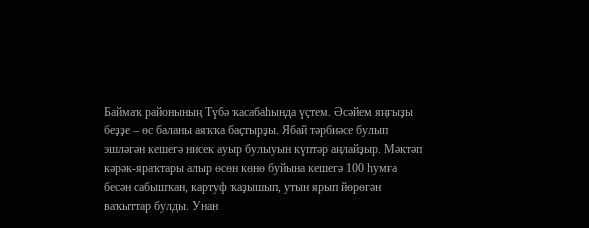Баймаҡ районының Түбә ҡасабаһында үҫтем. Әсәйем яңғыҙы беҙҙе – өс баланы аяҡҡа баҫтырҙы. Ябай тәрбиәсе булып эшләгән кешегә нисек ауыр булыуын күптәр аңлайҙыр. Мәктәп кәрәк-яраҡтары алыр өсөн көнө буйына кешегә 100 һумға бесән сабышҡан, картуф ҡаҙышып, утын ярып йөрөгән ваҡыттар булды. Унан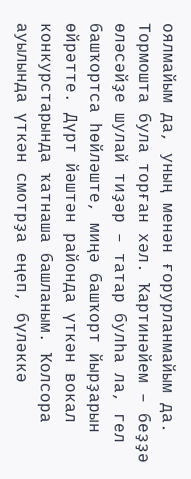оялмайым да, уның менән ғорурланмайым да. Тормошта була торған хәл. Ҡартинәйем – беҙҙә өләсәйҙе шулай тиҙәр – татар булһа ла, гел башҡортса һөйләште, миңә башҡорт йырҙарын өйрәтте. Дүрт йәштән районда үткән вокал конкурстарында ҡатнаша башланым. Ҡолсора ауылында үткән смотрҙа еңеп, бүләккә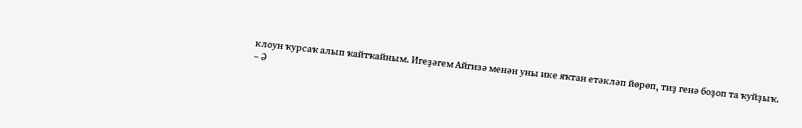клоун ҡурсаҡ алып ҡайтҡайным. Игеҙәгем Айгизә менән уны ике яҡтан етәкләп йөрөп, тиҙ генә боҙоп та ҡуйҙыҡ.
– Ә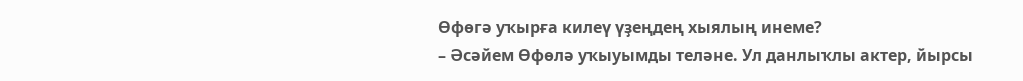Өфөгә уҡырға килеү үҙеңдең хыялың инеме?
– Әсәйем Өфөлә уҡыуымды теләне. Ул данлыҡлы актер, йырсы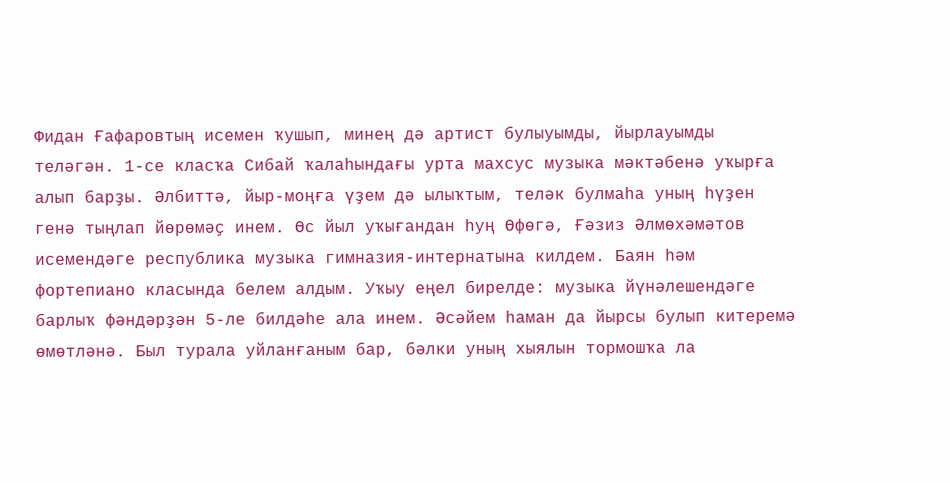Фидан Ғафаровтың исемен ҡушып, минең дә артист булыуымды, йырлауымды теләгән. 1-се класҡа Сибай ҡалаһындағы урта махсус музыка мәктәбенә уҡырға алып барҙы. Әлбиттә, йыр-моңға үҙем дә ылыҡтым, теләк булмаһа уның һүҙен генә тыңлап йөрөмәҫ инем. Өс йыл уҡығандан һуң Өфөгә, Ғәзиз Әлмөхәмәтов исемендәге республика музыка гимназия-интернатына килдем. Баян һәм фортепиано класында белем алдым. Уҡыу еңел бирелде: музыка йүнәлешендәге барлыҡ фәндәрҙән 5-ле билдәһе ала инем. Әсәйем һаман да йырсы булып китеремә өмөтләнә. Был турала уйланғаным бар, бәлки уның хыялын тормошҡа ла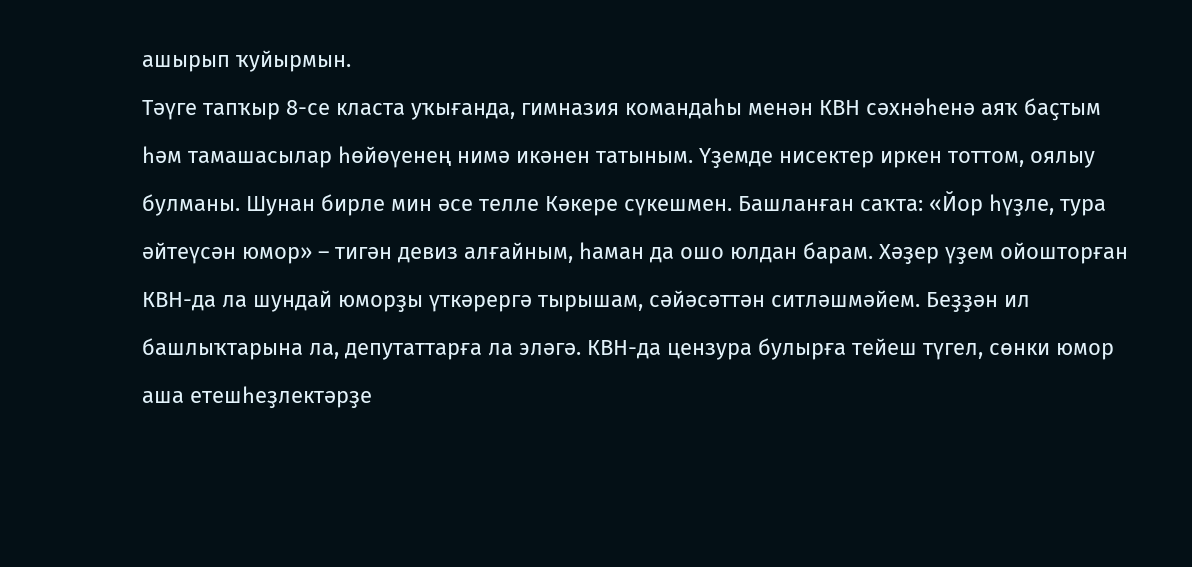ашырып ҡуйырмын.
Тәүге тапҡыр 8-се класта уҡығанда, гимназия командаһы менән КВН сәхнәһенә аяҡ баҫтым һәм тамашасылар һөйөүенең нимә икәнен татыным. Үҙемде нисектер иркен тоттом, оялыу булманы. Шунан бирле мин әсе телле Кәкере сүкешмен. Башланған саҡта: «Йор һүҙле, тура әйтеүсән юмор» – тигән девиз алғайным, һаман да ошо юлдан барам. Хәҙер үҙем ойошторған КВН-да ла шундай юморҙы үткәрергә тырышам, сәйәсәттән ситләшмәйем. Беҙҙән ил башлыҡтарына ла, депутаттарға ла эләгә. КВН-да цензура булырға тейеш түгел, сөнки юмор аша етешһеҙлектәрҙе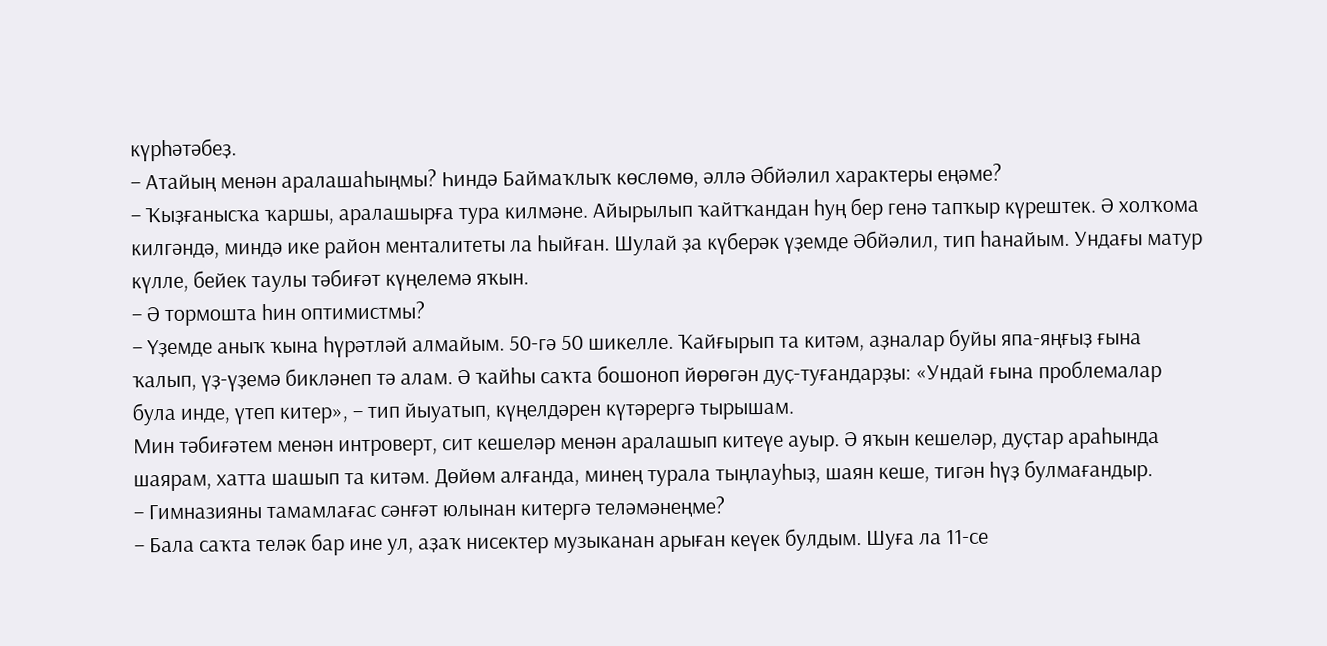күрһәтәбеҙ.
– Атайың менән аралашаһыңмы? Һиндә Баймаҡлыҡ көслөмө, әллә Әбйәлил характеры еңәме?
– Ҡыҙғанысҡа ҡаршы, аралашырға тура килмәне. Айырылып ҡайтҡандан һуң бер генә тапҡыр күрештек. Ә холҡома килгәндә, миндә ике район менталитеты ла һыйған. Шулай ҙа күберәк үҙемде Әбйәлил, тип һанайым. Ундағы матур күлле, бейек таулы тәбиғәт күңелемә яҡын.
– Ә тормошта һин оптимистмы?
– Үҙемде аныҡ ҡына һүрәтләй алмайым. 50-гә 50 шикелле. Ҡайғырып та китәм, аҙналар буйы япа-яңғыҙ ғына ҡалып, үҙ-үҙемә бикләнеп тә алам. Ә ҡайһы саҡта бошоноп йөрөгән дуҫ-туғандарҙы: «Ундай ғына проблемалар була инде, үтеп китер», – тип йыуатып, күңелдәрен күтәрергә тырышам.
Мин тәбиғәтем менән интроверт, сит кешеләр менән аралашып китеүе ауыр. Ә яҡын кешеләр, дуҫтар араһында шаярам, хатта шашып та китәм. Дөйөм алғанда, минең турала тыңлауһыҙ, шаян кеше, тигән һүҙ булмағандыр.
– Гимназияны тамамлағас сәнғәт юлынан китергә теләмәнеңме?
– Бала саҡта теләк бар ине ул, аҙаҡ нисектер музыканан арыған кеүек булдым. Шуға ла 11-се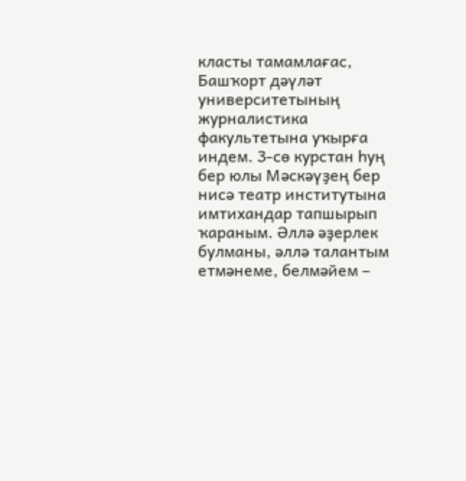класты тамамлағас, Башҡорт дәүләт университетының журналистика факультетына уҡырға индем. 3-сө курстан һуң бер юлы Мәскәүҙең бер нисә театр институтына имтихандар тапшырып ҡараным. Әллә әҙерлек булманы, әллә талантым етмәнеме, белмәйем –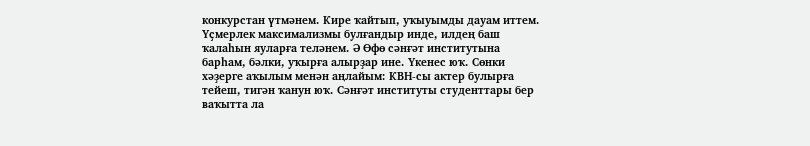конкурстан үтмәнем. Кире ҡайтып, уҡыуымды дауам иттем. Үҫмерлек максимализмы булғандыр инде, илдең баш ҡалаһын яуларға теләнем. Ә Өфө сәнғәт институтына барһам, бәлки, уҡырға алырҙар ине. Үкенес юҡ. Сөнки хәҙерге аҡылым менән аңлайым: КВН-сы актер булырға тейеш, тигән ҡанун юҡ. Сәнғәт институты студенттары бер ваҡытта ла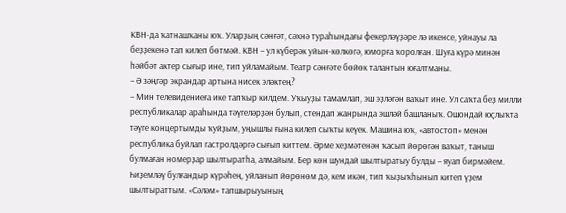КВН-да ҡатнашҡаны юҡ. Уларҙың сәнғәт, сәхнә тураһындағы фекерләүҙәре лә икенсе, уйнауы ла беҙҙекенә тап килеп бөтмәй. КВН – ул күберәк уйын-көлкөгә, юморға ҡоролған. Шуға күрә минән һәйбәт актер сығыр ине, тип уйламайым. Театр сәнғәте бөйөк талантын юғалтманы.
– Ә зәңгәр экрандар артына нисек эләктең?
– Мин телевидениеға ике тапҡыр килдем. Уҡыуҙы тамамлап, эш эҙләгән ваҡыт ине. Ул саҡта беҙ милли республикалар араһында тәүгеләрҙән булып, стендап жанрында эшләй башланыҡ. Ошондай юҫлыҡта тәүге концертымды ҡуйҙым, уңышлы ғына килеп сыҡты кеүек. Машина юҡ, «автостоп» менән республика буйлап гастролдәргә сығып киттем. Әрме хеҙмәтенән ҡасып йөрөгән ваҡыт, таныш булмаған номерҙар шылтыратһа, алмайым. Бер көн шундай шылтыратыу булды – яуап бирмәйем. Һиҙемләү булғандыр күрәһең, уйланып йөрөнөм дә, кем икән, тип ҡыҙыҡһынып китеп үҙем шылтыраттым. «Сәләм» тапшырыуының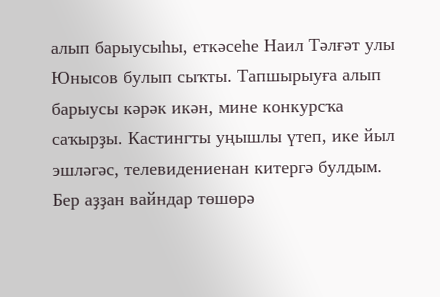алып барыусыһы, еткәсеһе Наил Тәлғәт улы Юнысов булып сыҡты. Тапшырыуға алып барыусы кәрәк икән, мине конкурсҡа саҡырҙы. Кастингты уңышлы үтеп, ике йыл эшләгәс, телевидениенан китергә булдым. Бер аҙҙан вайндар төшөрә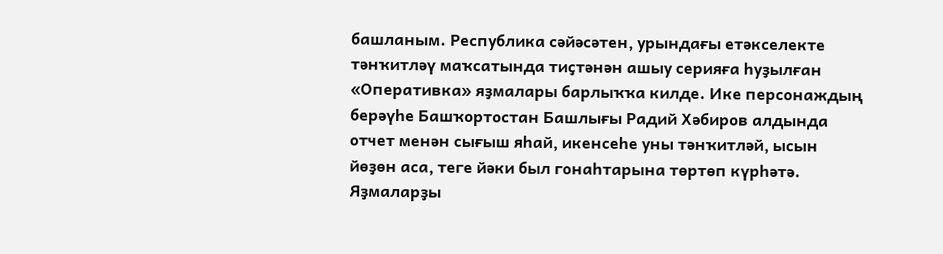башланым. Республика сәйәсәтен, урындағы етәкселекте тәнҡитләү маҡсатында тиҫтәнән ашыу серияға һуҙылған «Оперативка» яҙмалары барлыҡҡа килде. Ике персонаждың берәүһе Башҡортостан Башлығы Радий Хәбиров алдында отчет менән сығыш яһай, икенсеһе уны тәнҡитләй, ысын йөҙөн аса, теге йәки был гонаһтарына төртөп күрһәтә. Яҙмаларҙы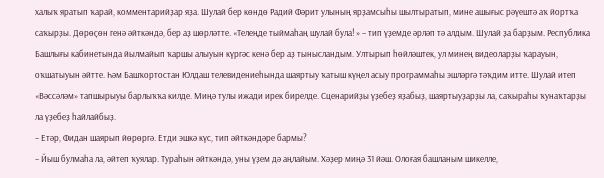халыҡ яратып ҡарай, комментарийҙар яҙа. Шулай бер көндө Радий Фәрит улының ярҙамсыһы шылтыратып, мине ашығыс рәүештә аҡ йортҡа саҡырҙы. Дөрөҫөн генә әйткәндә, бер аҙ шөрләтте. «Телеңде тыймаһаң шулай була! » – тип үҙемде әрләп тә алдым. Шулай ҙа барҙым. Республика Башлығы кабинетында йылмайып ҡаршы алыуын күргәс кенә бер аҙ тынысландым. Ултырып һөйләштек, ул минең видеоларҙы ҡарауын, оҡшатыуын әйтте. Һәм Башҡортостан Юлдаш телевидениеһында шаяртыу ҡатыш күңел асыу программаһы эшләргә тәҡдим итте. Шулай итеп «Вәссәләм» тапшырыуы барлыҡҡа килде. Миңә тулы ижади ирек бирелде. Сценарийҙы үҙебеҙ яҙабыҙ, шаяртыуҙарҙы ла, саҡыраһы ҡунаҡтарҙы ла үҙебеҙ һайлайбыҙ.
– Етәр, Фидан шаярып йөрөргә. Етди эшкә күс, тип әйткәндәре бармы?
– Йыш булмаһа ла, әйтеп ҡуялар. Тураһын әйткәндә, уны үҙем дә аңлайым. Хәҙер миңә 31 йәш. Олоғая башланым шикелле,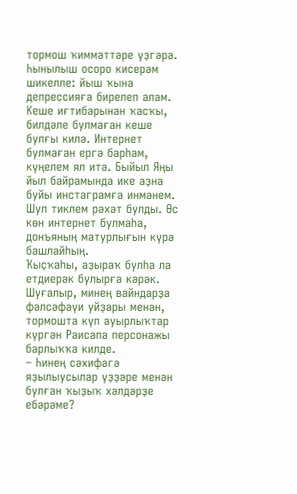тормош ҡиммәттәре үҙгәрә. Һынылыш осоро кисерәм шикелле: йыш ҡына депрессияға бирелеп алам. Кеше иғтибарынан ҡасҡы, билдәле булмаған кеше булғы килә. Интернет булмаған ергә барһам, күңелем ял итә. Быйыл Яңы йыл байрамында ике аҙна буйы инстаграмға инмәнем. Шул тиклем рәхәт булды. Өс көн интернет булмаһа, донъяның матурлығын күрә башлайһың.
Ҡыҫҡаһы, аҙыраҡ булһа ла етдиерәк булырға кәрәк. Шуғалыр, минең вайндарҙа фәлсәфәүи уйҙары менән, тормошта күп ауырлыҡтар күргән Раисапа персонажы барлыҡҡа килде.
– Һинең сәхифәгә яҙылыусылар үҙҙәре менән булған ҡыҙыҡ хәлдәрҙе ебәрәме?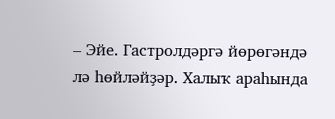– Эйе. Гастролдәргә йөрөгәндә лә һөйләйҙәр. Халыҡ араһында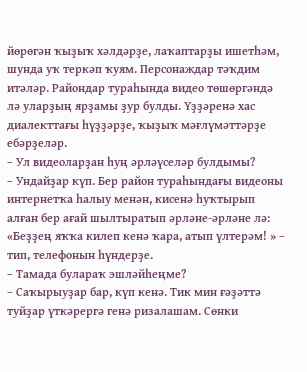йөрөгән ҡыҙыҡ хәлдәрҙе, лаҡаптарҙы ишетһәм, шунда уҡ теркәп ҡуям. Персонаждар тәҡдим итәләр. Райондар тураһында видео төшөргәндә лә уларҙың ярҙамы ҙур булды. Үҙҙәренә хас диалекттағы һүҙҙәрҙе, ҡыҙыҡ мәғлүмәттәрҙе ебәрҙеләр.
– Ул видеоларҙан һуң әрләүселәр булдымы?
– Ундайҙар күп. Бер район тураһындағы видеоны интернетҡа һалыу менән, кисенә һуҡтырып алған бер ағай шылтыратып әрләне-әрләне лә: «Беҙҙең яҡҡа килеп кенә ҡара, атып үлтерәм! » – тип, телефонын һүндерҙе.
– Тамада булараҡ эшләйһеңме?
– Саҡырыуҙар бар, күп кенә. Тик мин ғәҙәттә туйҙар үткәрергә генә ризалашам. Сөнки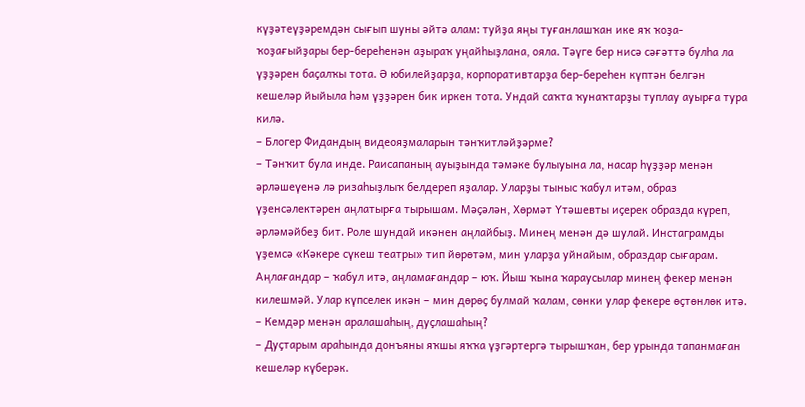күҙәтеүҙәремдән сығып шуны әйтә алам: туйҙа яңы туғанлашҡан ике яҡ ҡоҙа-ҡоҙағыйҙары бер-береһенән аҙыраҡ уңайһыҙлана, ояла. Тәүге бер нисә сәғәттә булһа ла үҙҙәрен баҫалҡы тота. Ә юбилейҙарҙа, корпоративтарҙа бер-береһен күптән белгән кешеләр йыйыла һәм үҙҙәрен бик иркен тота. Ундай саҡта ҡунаҡтарҙы туплау ауырға тура килә.
– Блогер Фидандың видеояҙмаларын тәнҡитләйҙәрме?
– Тәнҡит була инде. Раисапаның ауыҙында тәмәке булыуына ла, насар һүҙҙәр менән әрләшеүенә лә ризаһыҙлыҡ белдереп яҙалар. Уларҙы тыныс ҡабул итәм, образ үҙенсәлектәрен аңлатырға тырышам. Мәҫәлән, Хөрмәт Үтәшевты иҫерек образда күреп, әрләмәйбеҙ бит. Роле шундай икәнен аңлайбыҙ. Минең менән дә шулай. Инстаграмды үҙемсә «Кәкере сүкеш театры» тип йөрөтәм, мин уларҙа уйнайым, образдар сығарам. Аңлағандар – ҡабул итә, аңламағандар – юҡ. Йыш ҡына ҡараусылар минең фекер менән килешмәй. Улар күпселек икән – мин дөрөҫ булмай ҡалам, сөнки улар фекере өҫтөнлөк итә.
– Кемдәр менән аралашаһың, дуҫлашаһың?
– Дуҫтарым араһында донъяны яҡшы яҡҡа үҙгәртергә тырышҡан, бер урында тапанмаған кешеләр күберәк.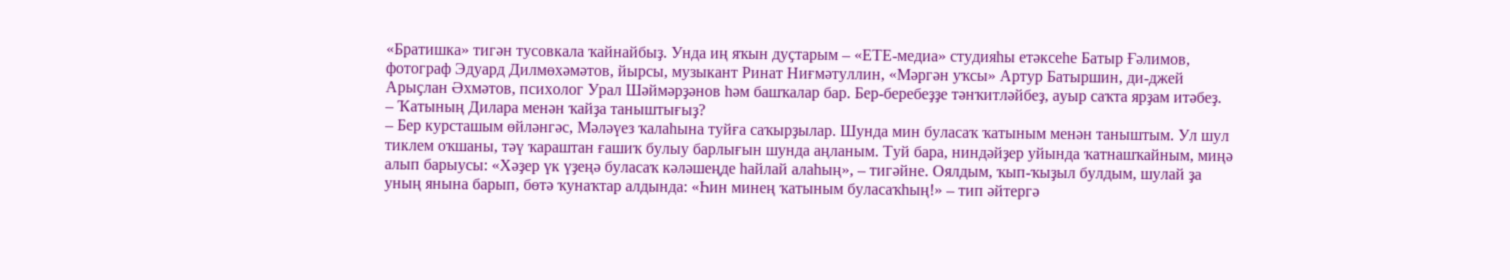«Братишка» тигән тусовкала ҡайнайбыҙ. Унда иң яҡын дуҫтарым – «ЕТЕ-медиа» студияһы етәксеһе Батыр Ғәлимов, фотограф Эдуард Дилмөхәмәтов, йырсы, музыкант Ринат Ниғмәтуллин, «Мәргән уҡсы» Артур Батыршин, ди-джей Арыҫлан Әхмәтов, психолог Урал Шәймәрҙәнов һәм башҡалар бар. Бер-беребеҙҙе тәнҡитләйбеҙ, ауыр саҡта ярҙам итәбеҙ.
– Ҡатының Дилара менән ҡайҙа таныштығыҙ?
– Бер курсташым өйләнгәс, Мәләүез ҡалаһына туйға саҡырҙылар. Шунда мин буласаҡ ҡатыным менән таныштым. Ул шул тиклем оҡшаны, тәү ҡараштан ғашиҡ булыу барлығын шунда аңланым. Туй бара, ниндәйҙер уйында ҡатнашҡайным, миңә алып барыусы: «Хәҙер үк үҙеңә буласаҡ кәләшеңде һайлай алаһың», – тигәйне. Оялдым, ҡып-ҡыҙыл булдым, шулай ҙа уның янына барып, бөтә ҡунаҡтар алдында: «Һин минең ҡатыным буласаҡһың!» – тип әйтергә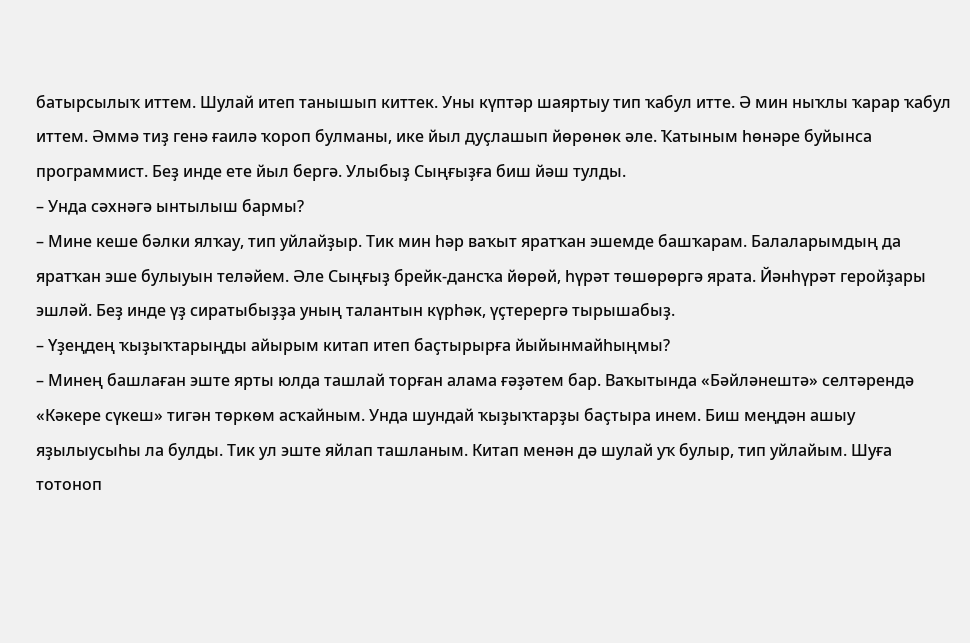батырсылыҡ иттем. Шулай итеп танышып киттек. Уны күптәр шаяртыу тип ҡабул итте. Ә мин ныҡлы ҡарар ҡабул иттем. Әммә тиҙ генә ғаилә ҡороп булманы, ике йыл дуҫлашып йөрөнөк әле. Ҡатыным һөнәре буйынса программист. Беҙ инде ете йыл бергә. Улыбыҙ Сыңғыҙға биш йәш тулды.
– Унда сәхнәгә ынтылыш бармы?
– Мине кеше бәлки ялҡау, тип уйлайҙыр. Тик мин һәр ваҡыт яратҡан эшемде башҡарам. Балаларымдың да яратҡан эше булыуын теләйем. Әле Сыңғыҙ брейк-дансҡа йөрөй, һүрәт төшөрөргә ярата. Йәнһүрәт геройҙары эшләй. Беҙ инде үҙ сиратыбыҙҙа уның талантын күрһәк, үҫтерергә тырышабыҙ.
– Үҙеңдең ҡыҙыҡтарыңды айырым китап итеп баҫтырырға йыйынмайһыңмы?
– Минең башлаған эште ярты юлда ташлай торған алама ғәҙәтем бар. Ваҡытында «Бәйләнештә» селтәрендә «Кәкере сүкеш» тигән төркөм асҡайным. Унда шундай ҡыҙыҡтарҙы баҫтыра инем. Биш меңдән ашыу яҙылыусыһы ла булды. Тик ул эште яйлап ташланым. Китап менән дә шулай уҡ булыр, тип уйлайым. Шуға тотоноп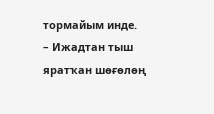тормайым инде.
– Ижадтан тыш яратҡан шөғөлөң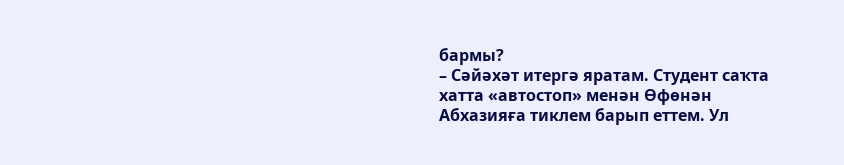бармы?
– Сәйәхәт итергә яратам. Студент саҡта хатта «автостоп» менән Өфөнән Абхазияға тиклем барып еттем. Ул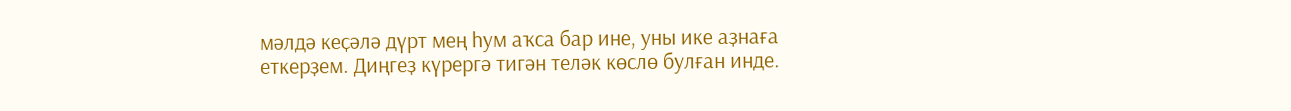мәлдә кеҫәлә дүрт мең һум аҡса бар ине, уны ике аҙнаға еткерҙем. Диңгеҙ күрергә тигән теләк көслө булған инде.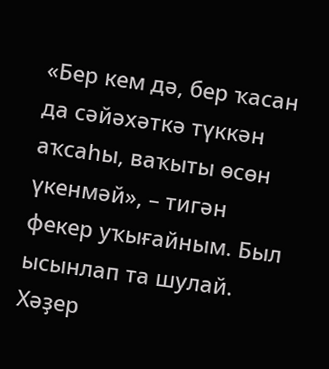«Бер кем дә, бер ҡасан да сәйәхәткә түккән аҡсаһы, ваҡыты өсөн үкенмәй», – тигән фекер уҡығайным. Был ысынлап та шулай. Хәҙер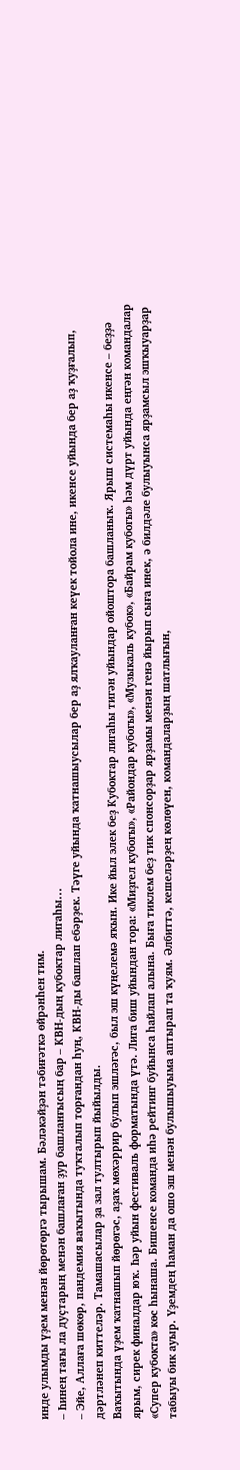инде улымды үҙем менән йөрөтөргә тырышам. Бәләкәйҙән тәбиғәткә өйрәнһен тим.
– Һинең тағы ла дуҫтарың менән башлаған ҙур башланғысың бар – КВН-дың кубоктар лигаһы...
– Эйе, Аллаға шөкөр, пандемия ваҡытында туҡталып торғандан һуң, КВН-ды башлап ебәрҙек. Тәүге уйында ҡатнашыусылар бер аҙ ялҡауланған кеүек тойола ине, икенсе уйында бер аҙ ҡуҙғалып, дәртләнеп киттеләр. Тамашасылар ҙа зал тултырып йыйылды.
Ваҡытында үҙем ҡатнашып йөрөгәс, аҙаҡ мөхәррир булып эшләгәс, был эш күңелемә яҡын. Ике йыл элек беҙ Кубоктар лигаһы тигән уйындар ойоштора башланыҡ. Ярыш системаһы икенсе – беҙҙә ярым, сирек финалдар юҡ. Һәр уйын фестиваль форматында үтә. Лига биш уйындан тора: «Миҙгел кубогы», «Райондар кубогы», «Музыкаль кубок», «Байрам кубогы» һәм дүрт уйында еңгән командалар «Супер кубокта» көс һынаша. Бишенсе команда иһә рейтинг буйынса һайлап алына. Быға тиклем беҙ тик спонсорҙар ярҙамы менән генә йырып сыға инек, ә билдәле булыуынса ярҙамсыл эшҡыуарҙар табыуы бик ауыр. Үҙемдең һаман да ошо эш менән булышыуыма аптырап та ҡуям. Әлбиттә, кешеләрҙең көлөүен, командаларҙың шатлығын,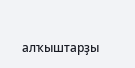алҡыштарҙы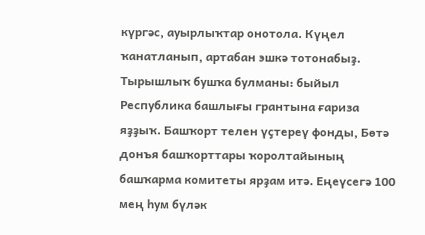күргәс, ауырлыҡтар онотола. Күңел ҡанатланып, артабан эшкә тотонабыҙ. Тырышлыҡ бушҡа булманы: быйыл Республика башлығы грантына ғариза яҙҙыҡ. Башҡорт телен үҫтереү фонды, Бөтә донъя башҡорттары ҡоролтайының башҡарма комитеты ярҙам итә. Еңеүсегә 100 мең һум бүләк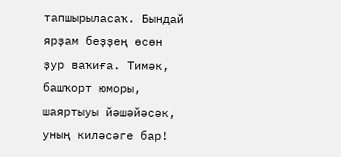тапшырыласаҡ. Бындай ярҙам беҙҙең өсөн ҙур ваҡиға. Тимәк, башҡорт юморы, шаяртыуы йәшәйәсәк, уның киләсәге бар!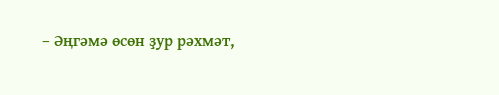– Әңгәмә өсөн ҙур рәхмәт,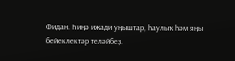Фидан. Һиңә ижади уңыштар, һаулыҡ һәм яңы бейеклектәр теләйбеҙ.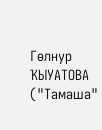Гөлнур ҠЫУАТОВА ("Тамаша"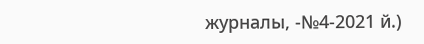журналы, -№4-2021 й.)